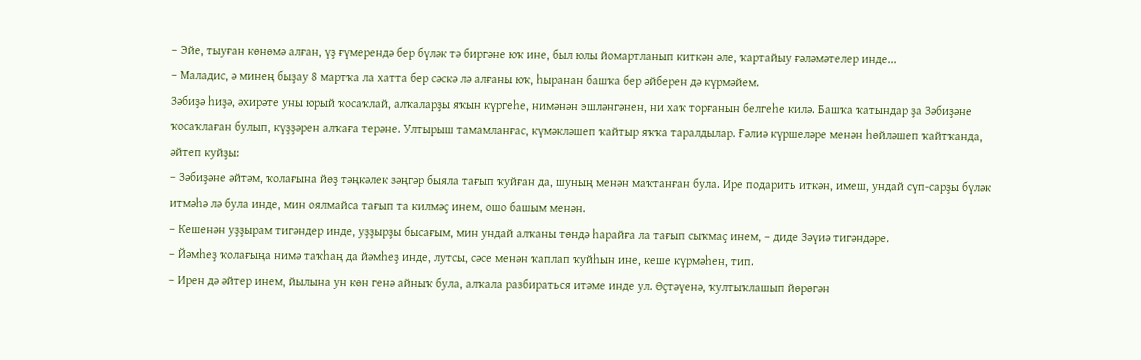– Эйе, тыуған көнөмә алған, үҙ ғүмерендә бер бүләк тә биргәне юҡ ине, был юлы йомартланып киткән әле, ҡартайыу ғәләмәтелер инде...
– Маладис, ә минең быҙау 8 мартҡа ла хатта бер сәскә лә алғаны юҡ, һыранан башҡа бер әйберен дә күрмәйем.
Зәбиҙә һиҙә, әхирәте уны юрый ҡосаҡлай, алҡаларҙы яҡын күргеһе, нимәнән эшләнгәнен, ни хаҡ торғанын белгеһе килә. Башҡа ҡатындар ҙа Зәбиҙәне ҡосаҡлаған булып, күҙҙәрен алҡаға терәне. Ултырыш тамамланғас, күмәкләшеп ҡайтыр яҡҡа таралдылар. Ғәлиә күршеләре менән һөйләшеп ҡайтҡанда, әйтеп куйҙы:
– Зәбиҙәне әйтәм, ҡолағына йөҙ тәңкәлек зәңгәр быяла тағып ҡуйған да, шуның менән маҡтанған була. Ире подарить иткән, имеш, ундай сүп-сарҙы бүләк итмәһә лә була инде, мин оялмайса тағып та килмәҫ инем, ошо башым менән.
– Кешенән уҙҙырам тигәндер инде, уҙҙырҙы бысағым, мин ундай алҡаны төндә һарайға ла тағып сыҡмаҫ инем, – диде Зәүиә тигәндәре.
– Йәмһеҙ ҡолағыңа нимә таҡһаң да йәмһеҙ инде, лутсы, сәсе менән ҡаплап ҡуйһын ине, кеше күрмәһен, тип.
– Ирен дә әйтер инем, йылына ун көн генә айныҡ була, алҡала разбираться итәме инде ул. Өҫтәүенә, ҡултыҡлашып йөрөгән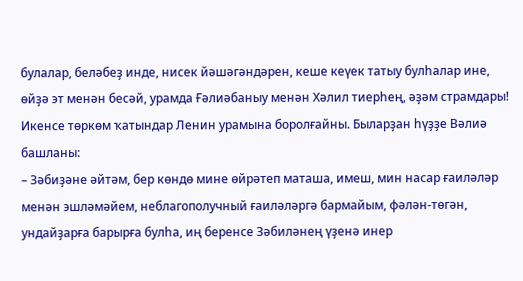булалар, беләбеҙ инде, нисек йәшәгәндәрен, кеше кеүек татыу булһалар ине, өйҙә эт менән бесәй, урамда Ғәлиәбаныу менән Хәлил тиерһең, әҙәм страмдары!
Икенсе төркөм ҡатындар Ленин урамына боролғайны. Быларҙан һүҙҙе Вәлиә башланы:
– Зәбиҙәне әйтәм, бер көндө мине өйрәтеп маташа, имеш, мин насар ғаиләләр менән эшләмәйем, неблагополучный ғаиләләргә бармайым, фәлән-төгән, ундайҙарға барырға булһа, иң беренсе Зәбиләнең үҙенә инер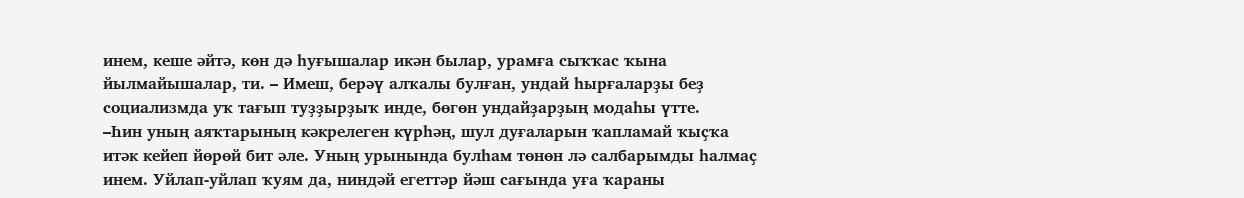инем, кеше әйтә, көн дә һуғышалар икән былар, урамға сыҡҡас ҡына йылмайышалар, ти. – Имеш, берәү алҡалы булған, ундай һырғаларҙы беҙ социализмда уҡ тағып туҙҙырҙыҡ инде, бөгөн ундайҙарҙың модаһы үтте.
–Һин уның аяҡтарының кәкрелеген күрһәң, шул дуғаларын ҡапламай ҡыҫҡа итәк кейеп йөрөй бит әле. Уның урынында булһам төнөн лә салбарымды һалмаҫ инем. Уйлап-уйлап ҡуям да, ниндәй егеттәр йәш сағында уға ҡараны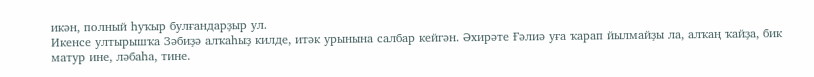икән, полный һуҡыр булғандарҙыр ул.
Икенсе ултырышҡа Зәбиҙә алҡаһыҙ килде, итәк урынына салбар кейгән. Әхирәте Ғәлиә уға ҡарап йылмайҙы ла, алҡаң ҡайҙа, бик матур ине, ләбаһа, тине.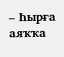– Һырға аяҡҡа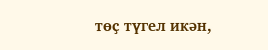төҫ түгел икән,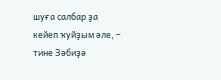шуға салбар ҙа кейеп ҡуйҙым әле, – тине Зәбиҙә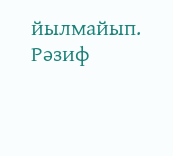йылмайып.
Рәзиф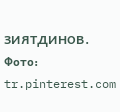ЗИЯТДИНОВ.
Фото: tr.pinterest.com